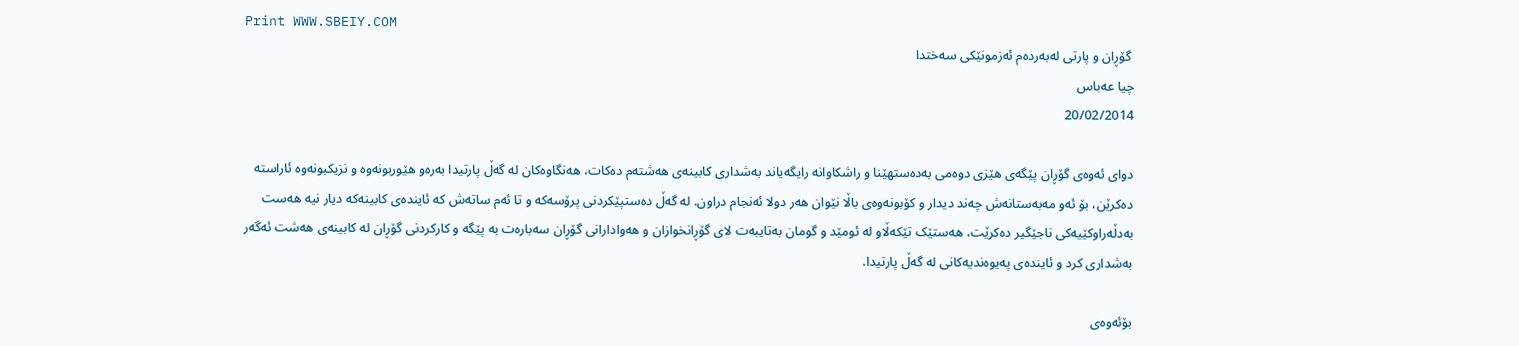Print WWW.SBEIY.COM
 گۆڕان و پارتی له‌به‌رده‌م ئه‌زمونێکی سه‌ختدا
چیا عه‌باس
20/02/2014

دوای ئه‌وه‌ی گۆڕان پێگه‌ی هێزی دوه‌می به‌ده‌ستهێنا و راشکاوانه‌ رایگه‌یاند به‌شداری کابینه‌ی هه‌شته‌م ده‌کات، هه‌نگاوه‌کان له‌‌ گه‌ڵ پارتیدا به‌ره‌و هێوربونه‌وه‌ و نزیکبونه‌وه‌ ئاراسته‌ ده‌کرێن، بۆ ئه‌و مه‌به‌ستانه‌ش چه‌ند دیدار و کۆبونه‌وه‌ی باڵا نێوان هه‌ر دولا ئه‌نجام دراون. له‌ گه‌ڵ ده‌ستپێکردنی پرۆسه‌که‌ و تا ئه‌م ساته‌ش که‌ ئاینده‌ی کابینه‌که‌ دیار نیه‌ هه‌ست به‌دڵه‌راوکێیه‌کی ناجێگیر ده‌کرێت، هه‌ستێک تێکه‌ڵاو له‌ ئومێد و گومان به‌تایبه‌ت لای گۆڕانخوازان و هه‌وادارانی گۆڕان سه‌باره‌ت به‌ پێگه‌ و کارکردنی گۆڕان له‌ کابینه‌ی هه‌شت ئه‌گه‌ر به‌شداری کرد و ئاینده‌ی په‌یوه‌ندیه‌کانی‌ له‌ گه‌ڵ پارتیدا.

بۆئه‌وه‌ی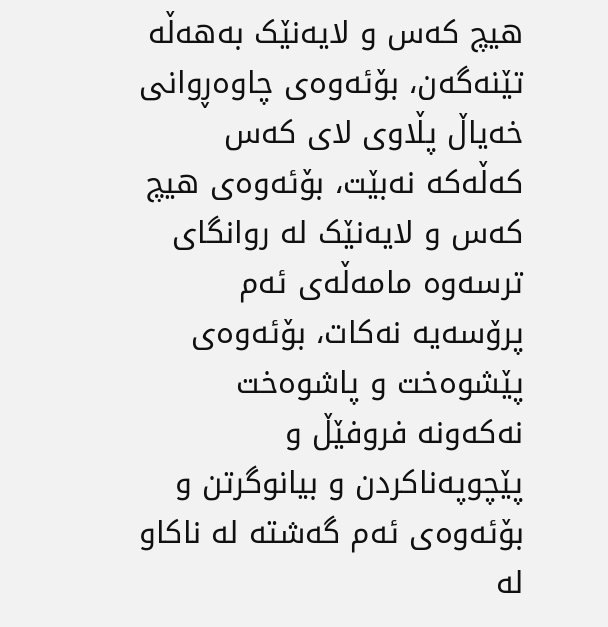هیچ که‌س و لایه‌نێک به‌هه‌ڵه‌ تێنه‌گه‌ن، بۆئه‌وه‌ی چاوه‌ڕوانی خه‌یاڵ پڵاوی لای که‌س که‌ڵه‌که‌ نه‌بێت، بۆئه‌وه‌ی هیچ که‌س و لایه‌نێک له‌ روانگای ترسه‌وه‌ مامه‌ڵه‌ی ئه‌م پرۆسه‌یه‌ نه‌کات، بۆئه‌وه‌ی پێشوه‌خت و پاشوه‌خت نه‌که‌ونه‌ فروفێڵ و پێچوپه‌ناکردن و بیانوگرتن و بۆئه‌وه‌ی ئه‌م گه‌شته‌ له‌‌ ناکاو له‌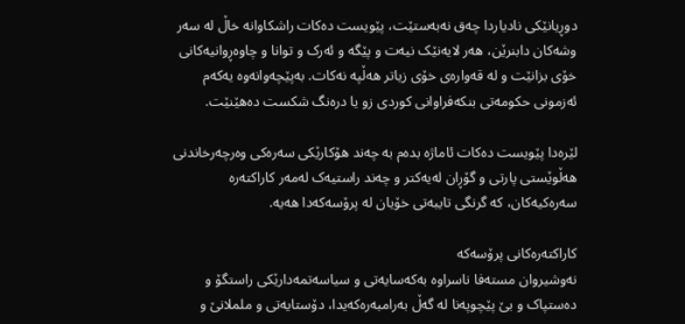دوڕیانێکی نادیاردا چه‌ق نه‌به‌ستێت، پێویست ده‌کات راشکاوانه‌ خاڵ له‌ سه‌ر وشه‌کان دابنرێن، هه‌ر لایه‌نێک نیه‌ت و پێگه‌ و ئه‌رک و توانا و چاوه‌ڕوانیه‌کانی خۆی بزانێت و له‌ قه‌واره‌ی خۆی زیاتر هه‌ڵپه‌ نه‌کات. به‌پێچه‌وانه‌وه‌ یه‌که‌م ئه‌زمونی حکومه‌تی بنکه‌فراوانی کوردی زو یا دره‌نگ شکست ده‌هێنێت.

لێره‌دا پێویست ده‌کات ئاماژه بده‌م‌ به چه‌ند هۆکارێکی سه‌ره‌کی وه‌رچه‌رخاندنی هه‌ڵوێستی پارتی و گۆڕان له‌یه‌کتر و چه‌ند ‌راستیه‌ک له‌مه‌ر کاراکته‌ره‌ سه‌ره‌کیه‌کان، که‌ گرنگی تایبه‌تی خۆیان له‌ پرۆسه‌که‌دا‌‌ هه‌یه.

کاراکته‌ره‌کانی پرۆسه‌که‌
نه‌وشیروان مسته‌فا ناسراوه‌ به‌که‌سایه‌تی و ‌سیاسه‌تمه‌دارێکی راستگۆ و ده‌ستپاک و بێ پێچوپه‌نا له‌ گه‌ڵ به‌رامبه‌ره‌که‌یدا، دۆستایه‌تی و ململانێ و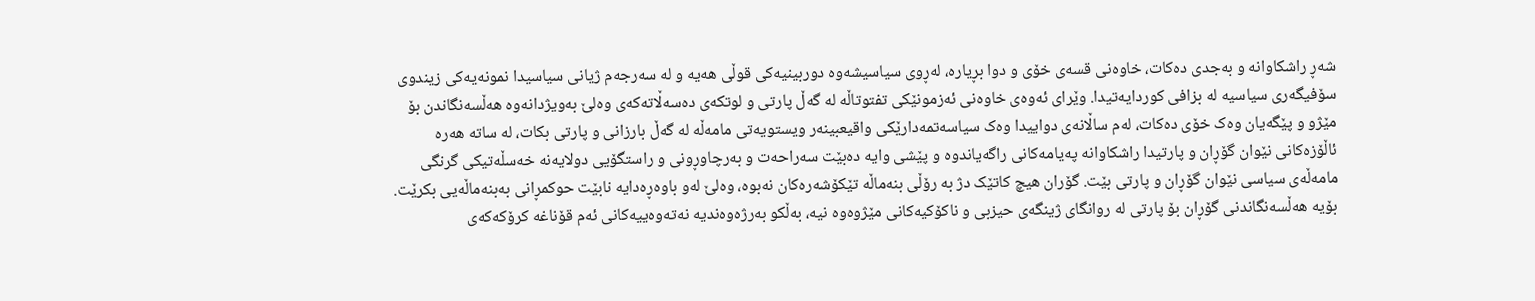شه‌ڕ راشکاوانه‌ و به‌جدی ده‌کات، خاوه‌نی قسه‌ی خۆی و دوا بڕیاره‌، له‌ڕوی سیاسیشه‌وه‌ دوربینیه‌کی قوڵی هه‌یه‌ و له‌ سه‌رجه‌م ژیانی سیاسیدا نمونه‌یه‌کی زیندوی سۆفیگه‌ری سیاسیه‌ له‌ بزافی کوردایه‌تیدا. وێرای ئه‌وه‌ی خاوه‌نی ئه‌زمونێکی تفتوتاڵه‌ له‌ گه‌ڵ پارتی و لوتکه‌ی ده‌سه‌ڵاته‌که‌ی وه‌لێ به‌ویژدانه‌وه‌ هه‌ڵسه‌نگاندن بۆ مێژو و پێگه‌یان وه‌ک خۆی ده‌کات، له‌م ساڵانه‌ی دواییدا وه‌ک سیاسه‌تمه‌دارێکی واقیعبینه‌ر ویستویه‌تی مامه‌ڵه‌ له‌ گه‌ڵ بارزانی و پارتی بکات، له‌ ساته‌ هه‌ره‌ ئاڵۆزه‌کانی نێوان گۆڕان و پارتیدا راشکاوانه‌ په‌یامه‌کانی راگه‌یاندوه‌ و پێشی وایه‌‌ ده‌بێت سه‌راحه‌ت و به‌رچاوڕونی و راستگۆیی دولایه‌نه‌ خه‌سڵه‌تیکی گرنگی مامه‌ڵه‌ی سیاسی نێوان گۆڕان و پارتی بێت. گۆران هیچ کاتێک دژ به‌ رۆڵی بنه‌ماڵه‌ تێکۆشه‌ره‌کان نه‌بوه‌، وه‌لێ له‌و باوه‌ڕه‌دایه‌ نابێت حوکمڕانی به‌بنه‌ماڵه‌یی بکرێت. بۆیه‌ هه‌ڵسه‌نگاندنی گۆڕان بۆ پارتی له‌ روانگای ژینگه‌ی حیزبی و ناکۆکیه‌کانی مێژوه‌وه‌‌ نیه‌، به‌ڵکو به‌رژه‌وه‌ندیه‌ نه‌ته‌وه‌ییه‌کانی ئه‌م قۆناغه‌ کرۆکه‌که‌ی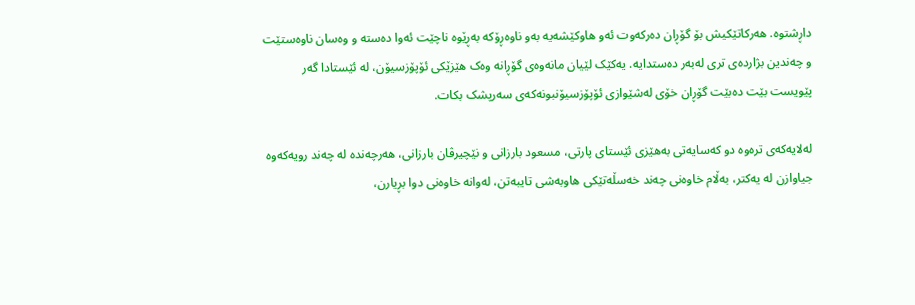داڕشتوه‌. هه‌رکاتێکیش بۆ گۆڕان ده‌رکه‌وت ئه‌و هاوکێشه‌یه‌ به‌و ناوه‌ڕۆکه‌ به‌ڕێوه‌ ناچێت ئه‌وا ده‌سته‌ و وه‌سان ناوه‌ستێت و چه‌ندین بژارده‌ی تری له‌به‌ر ده‌ستدایه‌. یه‌کێک لێیان مانه‌وه‌ی گۆڕانه‌ وه‌ک هێزێکی ئۆپۆزسیۆن، له‌ ئێستادا گه‌ر پێویست بێت ده‌بێت گۆڕان خۆی له‌شێوازی ئۆپۆزسیۆنبونه‌که‌ی سه‌رپشک بکات.

له‌لایه‌که‌ی تره‌وه‌ دو که‌سایه‌تی به‌هێزی ئێستای پارتی، مسعود بارزانی و نێچیرڤان بارزانی، هه‌رچه‌نده‌ له‌ چه‌ند رویه‌که‌وه‌ جیاوازن له‌ یه‌کتر، به‌ڵام خاوه‌نی چه‌ند خه‌سڵه‌تێکی هاوبه‌شی تایبه‌تن، له‌وانه‌ خاوه‌نی دوا بڕیارن،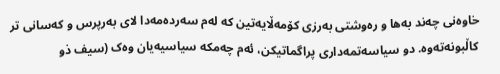خاوه‌نی چه‌ند به‌ها و ره‌وشتی به‌رزی کۆمه‌ڵایه‌تین که‌ له‌م سه‌رده‌مه‌دا ‌لای به‌رپرس و که‌سانی تر کاڵبونه‌ته‌وه. دو سیاسه‌تمه‌داری پراگماتیکن، ئه‌م چه‌مکه‌ سیاسیه‌یان وه‌ک (سیف ذو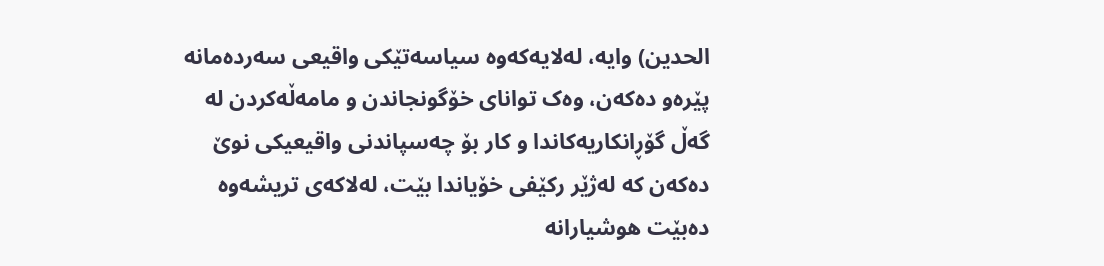الحدین) وایه‌، له‌لایه‌که‌وه‌ سیاسه‌تێکی واقیعی سه‌رده‌مانه‌ پێره‌و ده‌که‌ن، وه‌ک توانای خۆگو‌نجاندن و مامه‌ڵه‌کردن له‌ گه‌ڵ گۆڕانکاریه‌کاندا و کار بۆ چه‌سپاندنی واقیعیکی نوێ ده‌که‌ن که‌ له‌ژێر رکێفی خۆیاندا بێت، له‌لاکه‌ی تریشه‌وه‌ ده‌بێت هوشیارانه‌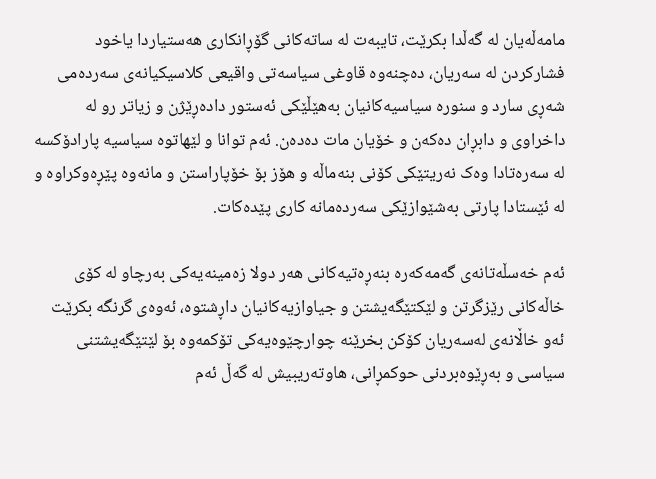مامه‌ڵه‌یان له‌ گه‌ڵدا بکرێت، تایبه‌ت له‌ ساته‌کانی گۆڕانکاری هه‌ستیاردا یاخود فشارکردن له‌ سه‌ریان، ده‌چنه‌وه‌ قاوغی سیاسه‌تی واقیعی‌ کلاسیکیانه‌ی سه‌رده‌می شه‌ڕی سارد و سنو‌ره‌ سیاسیه‌کانیان به‌هێڵێکی ئه‌ستور داده‌ڕێژن و زیاتر رو له‌ داخراوی و دابڕان ده‌که‌ن و خۆیان مات ده‌ده‌ن. ئه‌م توانا و لێهاتوه‌‌ سیاسیه‌ پارادۆکسه‌ له‌ سه‌ره‌تادا وه‌ک نه‌ریتێکی کۆنی بنه‌ماڵه‌ و هۆز بۆ خۆپاراستن و مانه‌وه‌ پێڕه‌وکراوه‌ و له‌ ئێستادا پارتی به‌شێوازێکی سه‌رده‌مانه‌ کاری پێده‌کات.

ئه‌م خه‌سڵه‌تانه‌ی گه‌مه‌که‌ره‌ بنه‌ڕه‌تیه‌کانی هه‌ر دولا زه‌مینه‌یه‌کی به‌رچاو‌ له‌ کۆی خاڵه‌کانی رێزگرتن و لێكتێگه‌یشتن و جیاوازیه‌کانیان داڕشتوه‌، ئه‌وه‌ی گرنگه‌ بکرێت ئه‌و خاڵانه‌ی له‌سه‌ریان کۆکن بخرێنه‌ چوارچێوه‌یه‌کی تۆکمه‌وه‌ بۆ لێتێگه‌یشتنی سیاسی و به‌ڕێوه‌بردنی حوکمڕانی، هاوته‌ریبیش له‌ گه‌ڵ ئه‌م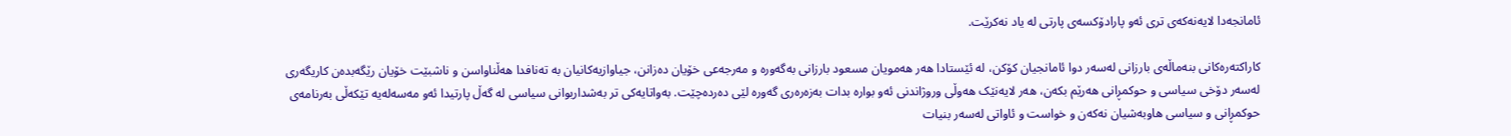ئامانجه‌دا لایه‌نه‌که‌ی تری ئه‌و پارادۆکسه‌ی پارتی‌ له‌ یاد نه‌کرێت.

کاراکته‌ره‌کانی بنه‌ماڵه‌ی بارزانی له‌سه‌ر دوا ئامانجیان کۆکن، له‌ ئێستادا هه‌ر هه‌مویان مسعود بارزانی به‌گه‌وره‌ و مه‌رجه‌عی خۆیان ده‌زانن، جیاوازیه‌کانیان به‌ ته‌نافدا هه‌ڵناواسن و ناشبێت خۆیان رێگه‌بده‌ن کاریگه‌ری له‌سه‌ر دۆخی سیاسی و حوکمڕانی هه‌رێم بکه‌ن، هه‌ر لایه‌نێک هه‌وڵی وروژاندنی ئه‌و بواره‌ بدات به‌زه‌ره‌ری گه‌وره‌ لێی ده‌رده‌چێت. به‌واتایه‌کی تر به‌شداربوانی سیاسی له‌ گه‌ڵ پارتیدا ئه‌و مه‌سه‌له‌یه‌ تێکه‌ڵی به‌رنامه‌ی حوکمڕانی و سیاسی هاوبه‌شیان نه‌که‌ن و خواست و ئاواتی له‌سه‌ر بنیات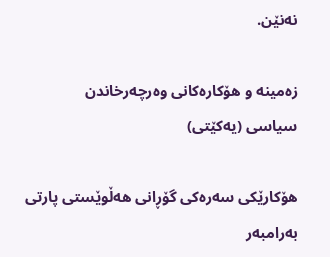نه‌نێن.

زه‌مینه‌ و هۆکاره‌کانی وه‌رچه‌رخاندن
سیاسی (یه‌کێتی)

هۆکارێکی سه‌ره‌کی گۆڕانی هه‌ڵوێستی پارتی به‌رامبه‌ر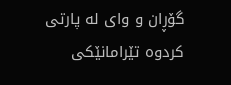گۆڕان و وای له‌ پارتی کردوه‌ تێرامانێکی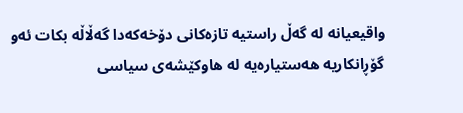واقیعیانه‌ له‌ گه‌ڵ راستیه‌ تازه‌کانی دۆخه‌که‌دا گه‌ڵاڵه‌ بکات ئه‌و گۆڕانکاریه‌ هه‌ستیاره‌یه‌ له‌ هاوکێشه‌ی سیاسی‌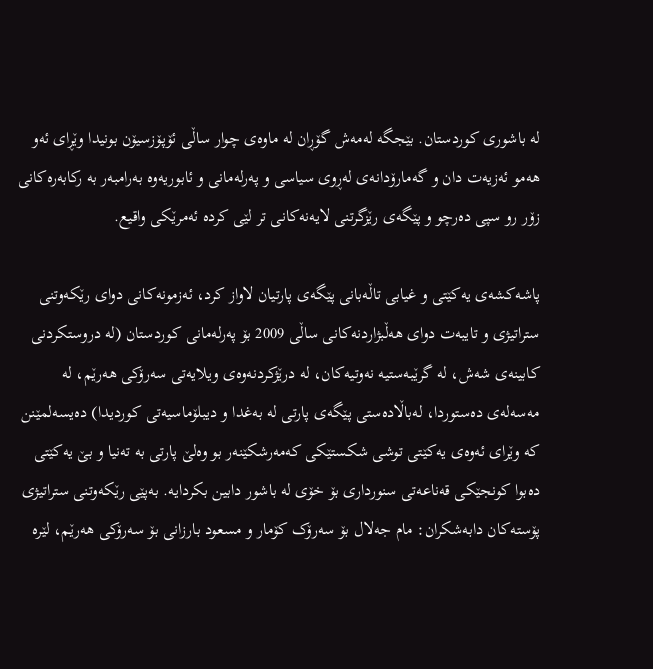له‌ باشوری کوردستان. بێجگه‌ له‌مه‌ش گۆڕان له‌ ماوه‌ی چوار ساڵی ئۆپۆزسیۆن بونیدا وێڕای ئه‌و هه‌مو ئه‌زیه‌ت دان و گه‌مارۆدانه‌ی له‌ڕوی سیاسی و په‌رله‌مانی و ئابوریه‌وه‌ به‌رامبه‌ر به‌ رکابه‌ره‌کانی زۆر رو سپی ده‌رچو و پێگه‌ی رێزگرتنی لایه‌نه‌کانی تر لێی کرده‌ ئه‌مرێکی واقیع.

پاشه‌کشه‌ی یه‌کێتی و غیابی تاڵه‌بانی پێگه‌ی پارتیان لاواز کرد، ئه‌زمونه‌کانی دوای رێکه‌وتنی ستراتیژی و تایبه‌ت دوای هه‌ڵبژاردنه‌کانی ساڵی 2009 بۆ په‌رله‌مانی کوردستان (له‌ دروستکردنی کابینه‌ی شه‌ش، له‌ گرێبه‌ستیه‌ نه‌وتیه‌کان، له‌ درێژکردنه‌وه‌ی ویلایه‌تی سه‌رۆکی هه‌رێم، له‌ مه‌سه‌له‌ی ده‌ستوردا، له‌باڵاده‌ستی پێگه‌ی پارتی له‌ به‌غدا و دیبلۆماسیه‌تی کوردیدا) ده‌یسه‌لمێنن که‌ وێرای ئه‌وه‌ی یه‌کێتی توشی شکستێکی که‌مه‌رشکێنه‌ر بو وه‌لێ پارتی به‌ ته‌نیا و بێ یه‌کێتی ده‌بوا کونجێکی قه‌ناعه‌تی سنورداری بۆ خۆی له‌ باشور دابین بکردایه. به‌پێی رێکه‌وتنی ستراتیژی پۆسته‌کان دابه‌شکران: مام جەلال بۆ سه‌رۆک کۆمار و مسعود بارزانی بۆ سه‌رۆکی هه‌رێم، لێره‌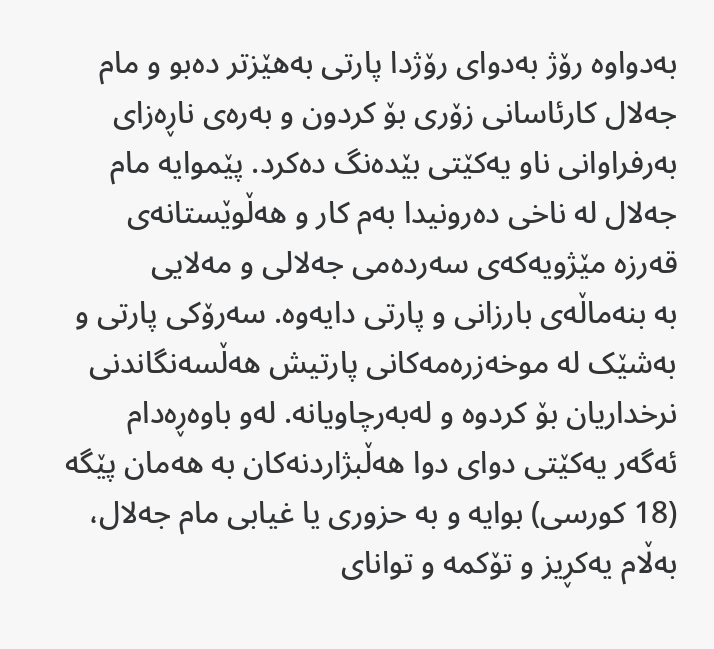به‌دواوه‌ رۆژ به‌دوای رۆژدا پارتی به‌هێزتر ده‌بو و مام جەلال کارئاسانی زۆری بۆ کردون و به‌ره‌ی ناڕه‌زای به‌رفراوانی ناو یه‌کێتی بێده‌نگ ده‌کرد. پێموایه‌ مام جەلال له‌ ناخی ده‌رونیدا به‌م کار و هه‌ڵوێستانه‌ی قه‌رزه‌ مێژویه‌که‌ی سه‌رده‌می جه‌لالی و مه‌لایی به ‌بنه‌ماڵه‌ی بارزانی و پارتی دایه‌وه‌. سه‌رۆکی پارتی و به‌شێک له‌ موخه‌زره‌مه‌کانی پارتیش هه‌ڵسه‌نگاندنی نرخداریان بۆ کردوه‌ و له‌به‌رچاویانه‌. له‌و باوه‌ڕه‌دام ئه‌گه‌ر یه‌كێتی دوای دوا هه‌ڵبژاردنه‌کان به‌ هه‌مان پێگه‌ (18 کورسی) بوایه‌ و به‌ حزوری یا غیابی مام جەلال، به‌ڵام یه‌کڕیز و تۆکمه‌ و توانای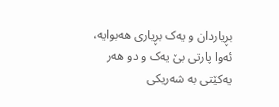بڕیاردان و یه‌ک بڕیاری هه‌بوایه‌، ئه‌وا پارتی بێ یه‌ک و دو هه‌ر یه‌کێتی به‌ شه‌ریکی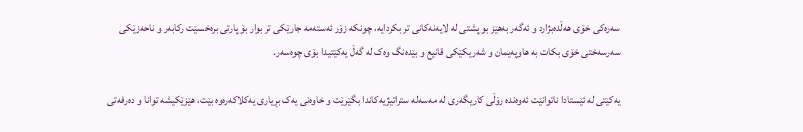سه‌ره‌کی خۆی هه‌ڵده‌بژارد و ئه‌گه‌ر به‌‌هێز بو پشتی له‌ لایه‌نه‌کانی تر بکردایه، چونکه‌ زۆر ئه‌سته‌مه‌ جارێکی تر بوار بۆ پارتی بره‌خسێت رکابه‌ر و ناحه‌زێکی سه‌رسه‌ختی خۆی بکات به‌ هاوپه‌یمان و شه‌ریکێکی قانیع و بێده‌نگ وه‌ک له‌ گه‌ڵ یه‌کێتیدا بۆی چوه‌سه‌ر.

یه‌کێتی له‌ ئێستادا ناتوانێت ئه‌وه‌نده‌ رۆڵی کاریگه‌ری له‌ مه‌سه‌له‌ ستراتیژیه‌کاندا بگێرێت و خاوه‌نی یه‌ک بڕیاری یه‌کلاکه‌ره‌وه‌ بێت‌، هێزێکیشه‌ توانا و ده‌رفه‌تی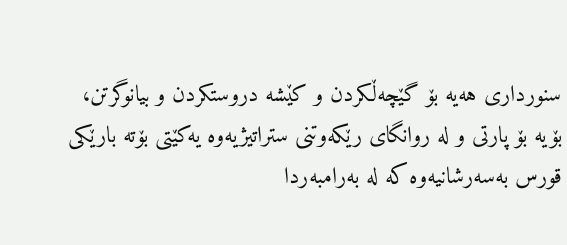سنورداری هه‌یه‌ بۆ گێچه‌ڵکردن و کێشه‌ دروستکردن و بیانوگرتن‌، بۆیه‌ بۆ پارتی و له‌ روانگای رێکه‌وتنی ستراتیژیه‌وه‌ یه‌کێتی بۆته‌ بارێکی قورس به‌سه‌رشانیه‌وه‌‌ که‌ له‌ به‌رامبه‌ردا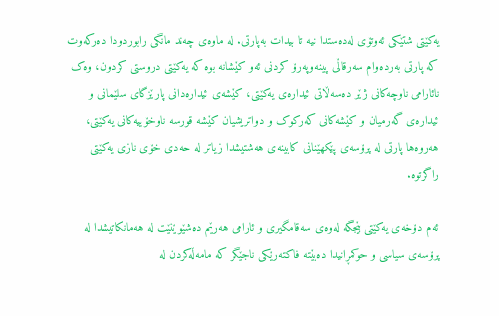یه‌کێتی شتێکی ئه‌وتۆی له‌ده‌ستدا نیه‌ تا بیدات به‌پارتی. له‌ ماوه‌ی چه‌ند مانگی رابوردودا ده‌رکه‌وت که‌ پارتی به‌رده‌وام سه‌رقاڵی پینه‌وپه‌رۆ کردنی ئه‌و کێشانه‌ بوه‌ که‌ یه‌کێتی دروستی کردون، وه‌ک نائارامی ناوچه‌کانی ژێر ده‌سه‌ڵاتی ئیداره‌ی یه‌کێتی، کێشه‌ی ئیداره‌دانی پارێزگای سلێمانی و ئیداره‌ی گه‌رمیان و کێشه‌کانی که‌رکوک و دواتریشیان کێشه‌ قورسه‌ ناوخۆییه‌کانی یه‌کێتی، هه‌روه‌ها پارتی له‌ پرۆسه‌ی پێکهێنانی کابینه‌ی هه‌شتیشدا زیاتر له‌ حه‌دی خۆی نازی یه‌کێتی راگرتوه‌.

ئه‌م دۆخه‌ی یه‌کێتی بێجگه‌ له‌وه‌ی سه‌قامگیری و ئارامی هه‌رێم ده‌شێوێنێت له‌ هه‌مانکاتیشدا له‌ پرۆسه‌ی سیاسی و حوکمڕانیدا ده‌بێته‌ فاکته‌رێکی ناجێگر که‌ مامه‌ڵه‌کردن له‌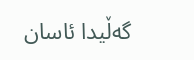گه‌ڵیدا ئاسان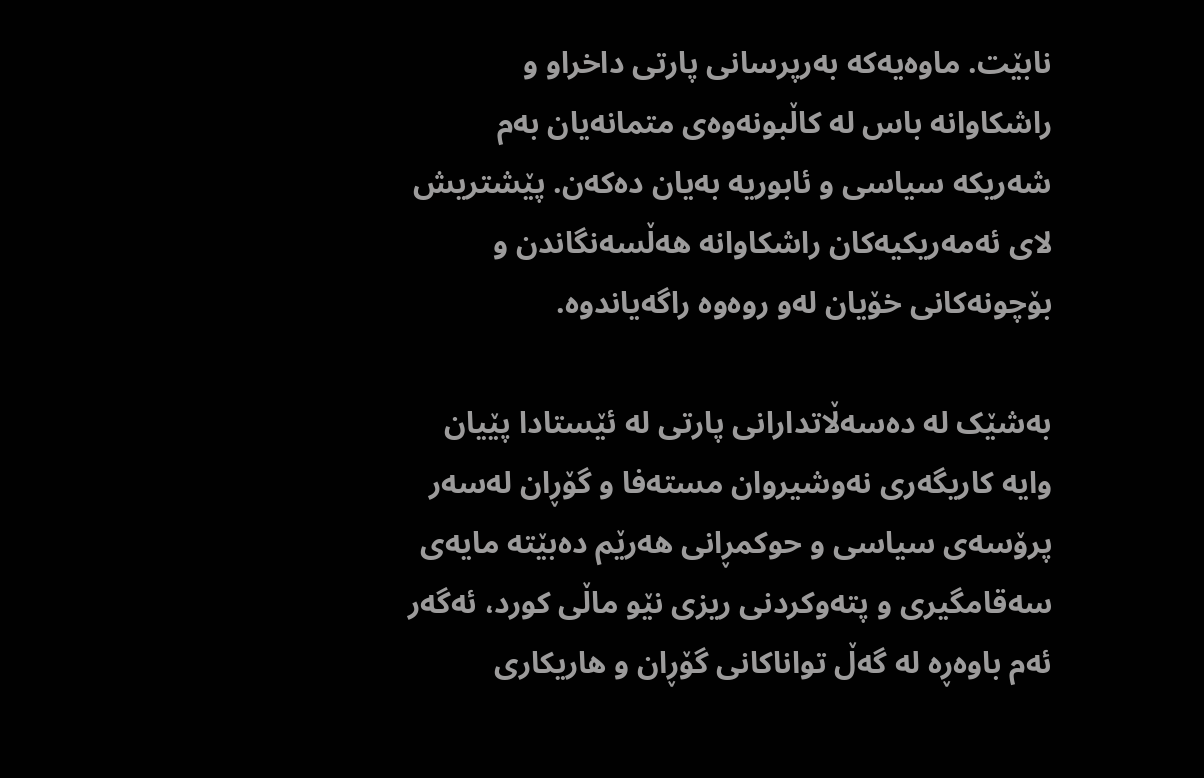نابێت. ماوه‌یه‌که‌ به‌رپرسانی پارتی داخراو و راشکاوانه‌ باس له‌ کاڵبونه‌وه‌ی متمانه‌یان به‌م شه‌ریکه‌ سیاسی و ئابوریه ‌به‌یان ده‌که‌ن. پێشتریش لای ئه‌مەریکیه‌کان راشکاوانه‌ هه‌ڵسه‌نگاندن و بۆچونه‌کانی خۆیان له‌و روه‌وه‌ راگه‌یاندوه‌.

به‌شێک له‌ ده‌سه‌ڵاتدارانی پارتی له‌ ئێستادا پێیان وایه‌ کاریگه‌ری نه‌وشیروان مسته‌فا و گۆڕان له‌سه‌ر پرۆسه‌ی سیاسی و حوکمڕانی هه‌رێم ده‌بێته‌ مایه‌ی سه‌قامگیری و پته‌وکردنی ریزی نێو ماڵی کورد، ئه‌گه‌ر ئه‌م باوه‌ڕه‌ له‌ گه‌ڵ تواناکانی گۆڕان و هاریکاری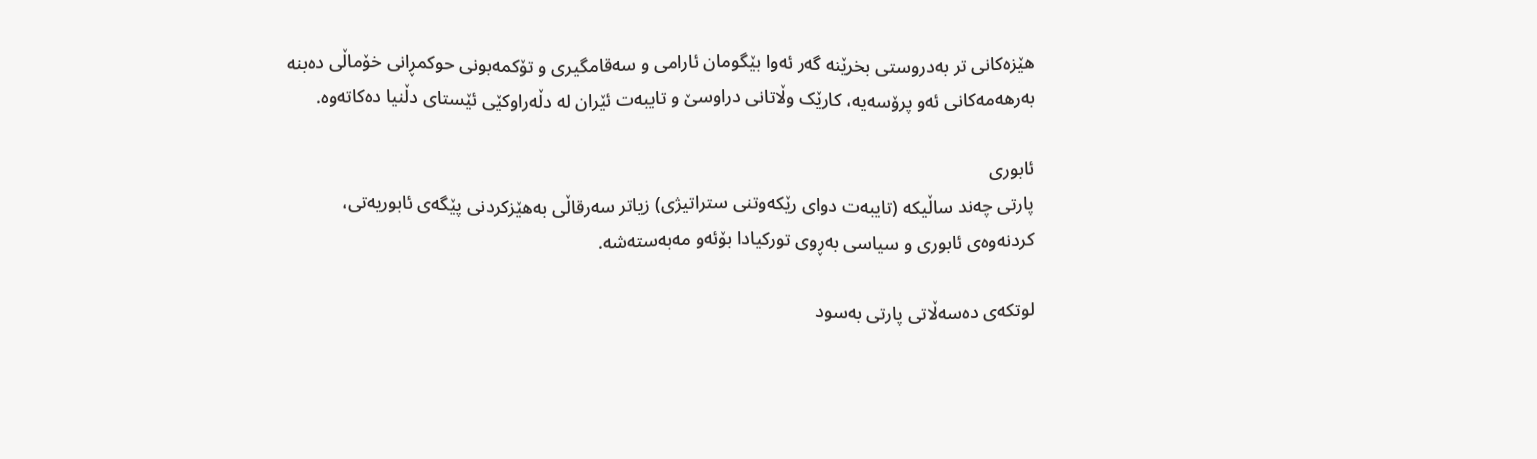هێزه‌کانی تر به‌دروستی بخرێنه‌ گه‌ر ئه‌وا بێگومان ئارامی و سه‌قامگیری و تۆکمه‌بونی حوکمڕانی خۆماڵی ده‌بنه‌ به‌رهه‌مه‌کانی ئه‌و پرۆسه‌یه‌، کارێک وڵاتانی دراوسێ و تایبه‌ت ئێران له‌ دڵه‌راوکێی ئێستای دڵنیا ده‌کاته‌وه‌.

ئابوری
پارتی چه‌ند ساڵیکه‌ (تایبه‌ت دوای رێکه‌وتنی ستراتیژی) زیاتر سه‌رقاڵی به‌هێزکردنی پێگه‌ی ئابوریه‌تی، کردنه‌وه‌ی ئابوری و سیاسی به‌ڕو‌ی تورکیادا بۆئه‌و مه‌به‌سته‌شه‌‌.

لوتکه‌ی ده‌سه‌ڵاتی پارتی به‌سود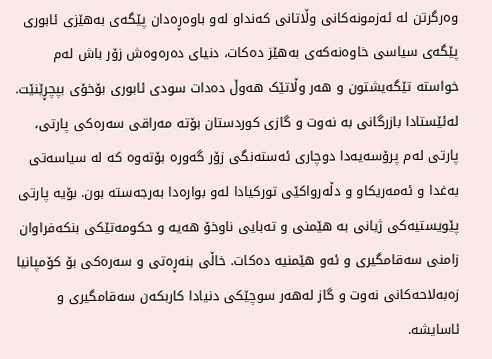وه‌رگرتن له‌ ئه‌زمونه‌کانی وڵاتانی که‌نداو له‌و باوه‌ڕه‌دان پێگه‌ی به‌هێزی ئابوری پێگه‌ی سیاسی خاوه‌نه‌که‌ی به‌هێز ده‌کات، دنیای‌ ده‌ره‌وه‌ش زۆر باش له‌م خواسته تێگه‌یشتون و هه‌ر وڵاتێک هه‌وڵ ده‌دات سودی ئابوری بۆخۆی بپچڕێنێت. له‌ئێستادا بازرگانی به ‌نه‌وت و گازی کوردستان بۆته‌ مه‌راقی سه‌ره‌کی پار‌تی، پارتی له‌م پرۆسه‌یه‌دا دوچاری ئه‌سته‌نگی زۆر گه‌وره‌ بۆته‌وه که‌ له‌ سیاسه‌تی به‌غدا و ئه‌مەریکاو و دڵه‌رواکێی تورکیادا له‌و بواره‌دا به‌رجه‌سته‌ بون‌. بۆیه‌ پارتی پێویستیه‌کی ژیانی به‌ هێمنی و ته‌بایی ناوخۆ هه‌یه و حکومه‌تێکی بنکه‌فراوان زامنی سه‌قامگیری و ئه‌و هێمنیه‌ ده‌کات. خاڵی بنه‌ڕه‌تی و سه‌ره‌کی بۆ کۆمپانیا زه‌به‌لاحه‌کانی نه‌وت و گاز له‌هه‌ر سوچێکی دنیادا کاربکه‌ن سه‌قامگیری و ئاسایشه‌.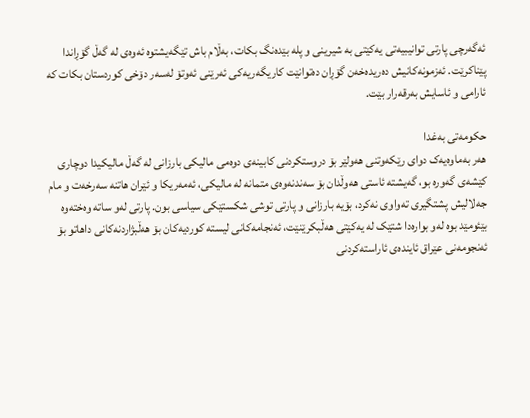ئه‌گه‌رچی پارتی توانیبیه‌تی یه‌کێتی به‌ شیرینی و پله‌ بێده‌نگ بکات، به‌ڵام باش تێگه‌یشتوه‌ ئه‌وه‌ی له‌ گه‌ڵ گۆڕاندا پێناکرێت. ئه‌زمونه‌کانیش ده‌ریده‌خه‌ن گۆڕان ده‌توانێت کاریگه‌ریه‌کی ئه‌رێنی ئه‌وتۆ له‌سه‌ر دۆخی کوردستان بکات که‌ ئارامی و ئاسایش به‌رقه‌رار بێت.

حکومه‌تی به‌غدا
هه‌ر به‌ماوه‌یه‌ک دوای رێکه‌وتنی هه‌ولێر بۆ دروستکردنی کابینه‌ی دوه‌می مالیکی بارزانی له‌ گه‌ڵ مالیکیدا دوچاری کێشه‌ی گه‌وره‌‌ بو، گه‌یشته‌ ئاستی هه‌وڵدان بۆ سه‌ندنه‌وه‌ی متمانه‌ له‌ مالیکی، ئه‌مەریکا و ئێران هاتنه‌ سه‌رخه‌ت و مام جەلالیش پشتگیری ته‌واوی نه‌کرد، بۆیه‌ بارزانی و پارتی توشی شکستێکی سیاسی بون. پارتی له‌و ساته‌ وه‌خته‌وه‌ بێئومێد بوه‌ له‌و بواره‌دا شتێک له‌ یه‌کێتی هه‌ڵبکرێنێت، ئه‌نجامه‌کانی لیسته‌ کوردیه‌کان بۆ هه‌ڵبژاردنه‌کانی داهاتو بۆ ئه‌نجومه‌نی عێراق ئاینده‌ی ئاراسته‌کردنی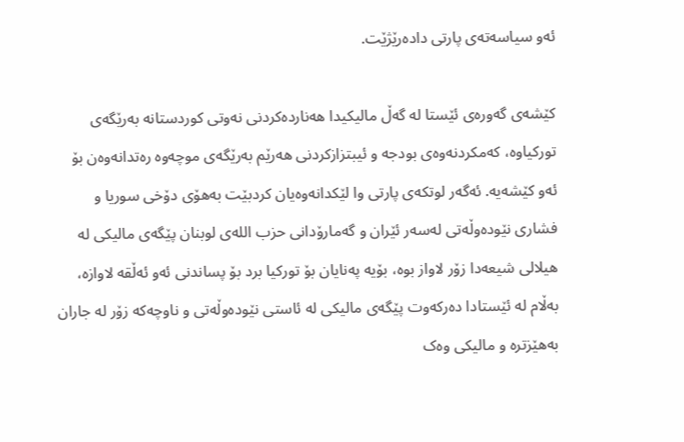ئه‌و سیاسه‌ته‌ی پارتی داده‌رێژێت.

کێشه‌ی گه‌وره‌ی ئێستا له‌ گه‌ڵ مالیکیدا هه‌نارده‌کردنی نه‌وتی کوردستانه‌‌ به‌رێگه‌ی تورکیاوه، که‌مکردنه‌وه‌ی بودجه‌ و ئیبتزازکردنی هه‌رێم به‌رێگه‌ی موچه‌وه‌ ره‌تدانه‌وه‌ن بۆ ئه‌و کێشه‌یه‌. ئه‌گه‌ر لوتکه‌ی پارتی وا لێکدانه‌وه‌یان کردبێت به‌هۆی دۆخی سوریا و فشاری نێوده‌وڵه‌تی له‌سه‌ر ئێران و گه‌مارۆدانی حزب الله‌ی لوبنان پێگه‌ی مالیکی له‌ هیلالی شیعه‌دا زۆر لاواز بوه‌، بۆیه‌ په‌نایان بۆ تورکیا برد بۆ پساندنی ئه‌و ئه‌ڵقه‌ لاوازه، به‌ڵام له‌‌ ئێستادا ده‌رکه‌وت پێگه‌ی مالیکی له‌ ئاستی نێوده‌وڵه‌تی و ناوچه‌که‌ زۆر له‌‌ جاران به‌هێزتره و مالیکی وه‌ک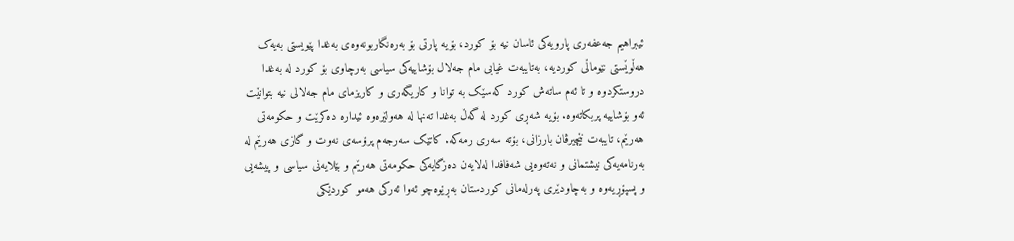ئیبراهیم جه‌عفه‌ری پارویه‌‌کی ئاسان نیه‌ بۆ كورد، بۆیه‌ پارتی بۆ به‌ره‌نگاربونه‌وه‌ی به‌غدا پێویستی به‌یه‌ک هه‌ڵوێستی نێوماڵی کوردیه‌، به‌تایبه‌ت غیابی مام جەلال بۆشاییه‌کی سیاسی به‌رچاوی بۆ کورد له‌ به‌غدا دروستکردوه و تا ئه‌م ساته‌ش کورد که‌سێک به‌ توانا و کاریگه‌ری و کاریزمای مام جەلالی نیه‌ بتوانێت ئه‌و بۆشاییه‌ پربکاته‌وه‌. بۆیه‌ شه‌ڕی کورد له‌ گه‌ڵ به‌غدا ته‌نها له‌ هه‌ولێره‌وه‌ ئیداره‌ ده‌کرێت و حکومه‌تی هه‌رێم، تایبه‌ت نێچیرڤان بارزانی، بۆته‌ سه‌ری رمه‌که‌. کاتێک سه‌رجه‌م پرۆسه‌ی نه‌وت و گازی هه‌رێم له‌ به‌رنامه‌یه‌کی نیشتمانی و نه‌ته‌وه‌یی شه‌فافدا له‌لایه‌ن ده‌زگایه‌کی حکومه‌تی هه‌رێم و بێلایه‌نی سیاسی و پیشه‌یی و پسپۆڕیه‌وه‌ و به‌چاودێری په‌رله‌مانی کوردستان به‌ڕێوه‌چو ئه‌وا ئه‌رکی هه‌مو کوردێکی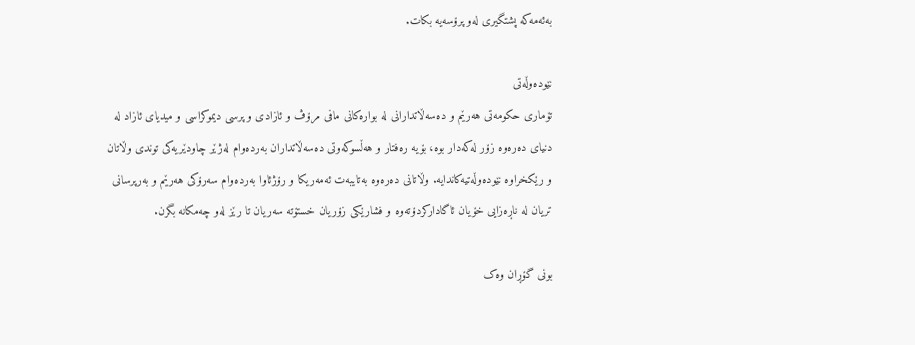به‌ئه‌مه‌که‌ پشتگیری له‌و پرۆسه‌یه‌ بکات.

نێوده‌وڵه‌تی
تۆماری حکومه‌تی هه‌رێم و ده‌سه‌ڵاتدارانی له‌ بواره‌کانی مافی مرۆڤ و ئازادی و پرسی دیموکراسی و میدیای ئازاد له‌ دنیای ده‌ره‌وه‌ زۆر له‌که‌دار بوه‌، بۆیه‌ ره‌فتار و هه‌ڵسوکه‌وتی ده‌سه‌ڵاتداران به‌رده‌وام له‌ژێر چاودێریه‌کی توندی وڵاتان و رێکخراوه‌ نێوده‌وڵەتیه‌کاندایه‌. وڵاتانی ده‌ره‌وه‌ به‌تایبه‌ت ئه‌مەریکا و رۆژئاوا به‌رده‌وام سه‌رۆکی هه‌رێم و به‌رپرسانی تریان له ناڕه‌زایی خۆیان ئاگادارکردۆته‌وه‌ و فشارێکی زۆریان خستۆته‌ سه‌ریان تا رێز له‌و چه‌مکانه‌ بگرن.

بونی گۆڕان وه‌ک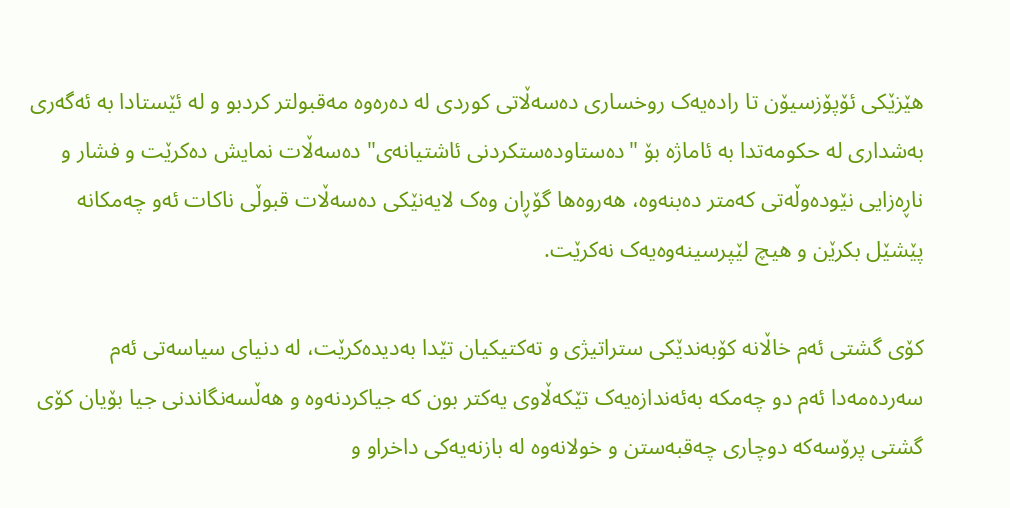هێزێکی ئۆپۆزسیۆن تا راده‌یه‌ک روخساری ده‌سه‌ڵاتی کوردی له‌ ده‌ره‌وه مه‌قبولتر کردبو و له‌ ئێستادا به‌ ئه‌گه‌ری به‌شداری له‌ حکومه‌تدا به‌ ئاماژه‌ بۆ "ده‌ستاوده‌ستکردنی ئاشتیانه‌ی" ده‌سه‌ڵات نمایش ده‌کرێت و فشار و ناڕه‌زایی نێوده‌وڵه‌تی که‌متر ده‌بنه‌وه‌، هه‌روه‌ها گۆڕان وه‌ک لایه‌نێکی ده‌سه‌ڵات قبوڵی ناکات ئه‌و چه‌مکانه‌ پێشێل بکرێن و هیچ لێپرسینه‌وه‌یه‌ک نه‌کرێت.

کۆی گشتی ئه‌م خاڵانه‌ کۆبه‌ندێکی ستراتیژی و ته‌کتیکیان تێدا به‌دیده‌کرێت، له‌ دنیای سیاسه‌تی ئه‌م سه‌رده‌مه‌دا ئه‌م دو چه‌مکه‌ به‌ئه‌ندازه‌یه‌ک تێکه‌ڵاوی یه‌کتر بون که‌ جیاکردنه‌وه‌ و هه‌ڵسه‌نگاندنی جیا بۆیان کۆی گشتی پرۆسه‌که‌ دوچاری‌ چه‌قبه‌ستن و خولانه‌وه‌ له‌ بازنه‌یه‌کی داخراو و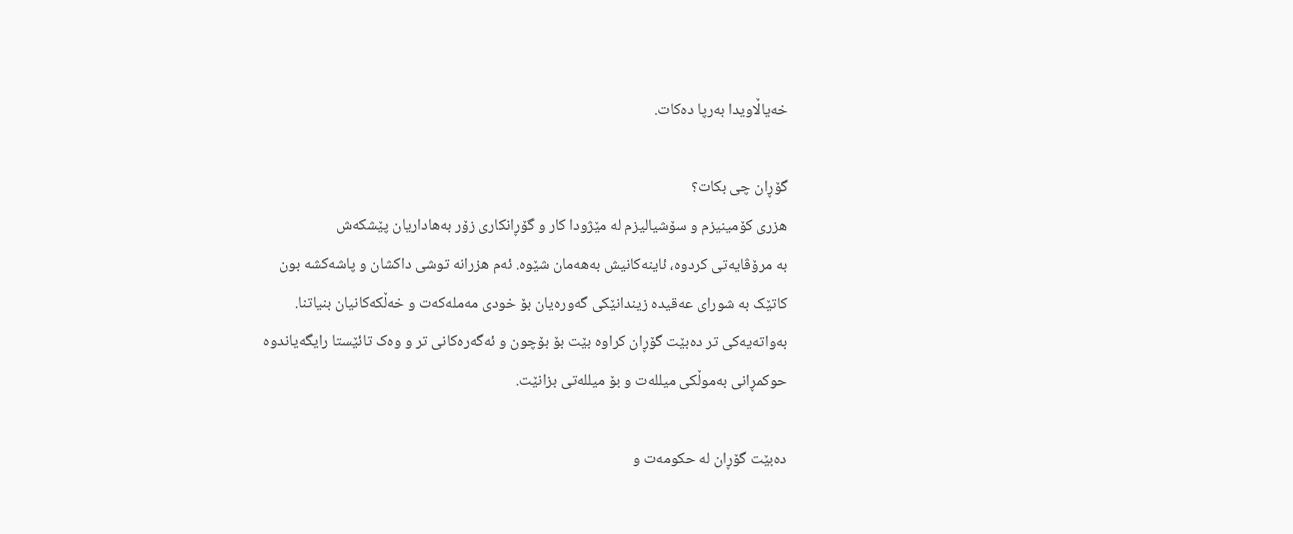خه‌یاڵاویدا به‌رپا ده‌کات.

گۆڕان چی بکات؟
هزری کۆمینیزم و سۆشیالیزم له‌ مێژودا کار و گۆڕانکاری زۆر به‌هاداریان پێشکه‌ش به‌ ‌مرۆڤایه‌تی کردوه‌، ئاینه‌کانیش به‌هه‌مان شێوه‌. ئه‌م هزرانه‌ توشی داکشان و پاشه‌کشه‌ بون کاتێک به‌ شورای عه‌قیده‌ زیندانێکی گه‌وره‌یان بۆ خودی مه‌مله‌که‌ت و خه‌ڵکه‌کانیان بنیاتنا. به‌واته‌یه‌کی تر ده‌بێت گۆڕان کراوه‌ بێت بۆ بۆچون و ئه‌گه‌ره‌کانی تر و وه‌ک تائێستا رایگه‌یاندوه‌ حوکمڕانی به‌موڵکی میلله‌ت و بۆ میلله‌تی بزانێت.

ده‌بێت گۆڕان له‌ حکومه‌ت و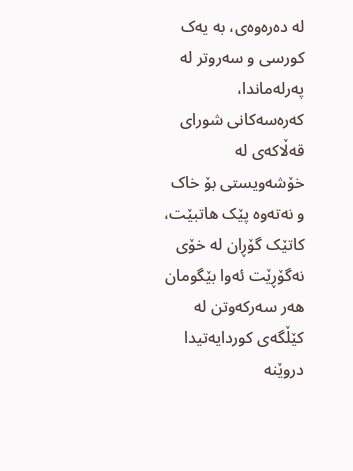له‌ ده‌ره‌وه‌ی، به‌ یه‌ک کورسی و سه‌روتر له‌ په‌رله‌ماندا، که‌ره‌سه‌کانی شورای قه‌ڵاکه‌ی له‌ خۆشه‌ویستی بۆ خاک و نه‌ته‌وه‌ پێک هاتبێت، کاتێک گۆڕان له‌ خۆی نه‌گۆڕێت ئه‌وا بێگومان هه‌ر سه‌رکه‌وتن له‌ کێڵگه‌ی کوردایه‌تیدا دروێنه‌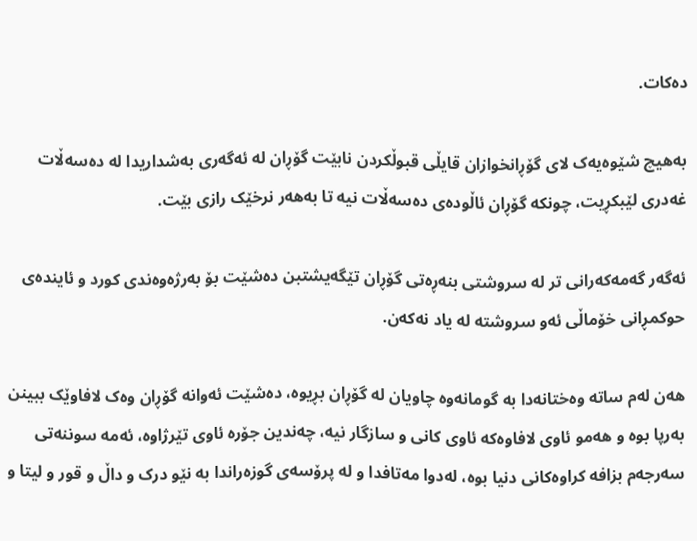ده‌کات.

به‌هیچ شێوه‌یه‌ک لای گۆڕانخوازان قایڵی قبوڵکردن نابێت گۆڕان له‌ ئه‌گه‌ری به‌شداریدا له‌ ده‌سه‌ڵات غه‌دری لێبکڕیت، چونکه‌ گۆڕان ئاڵوده‌ی ده‌سه‌ڵات نیه‌ تا به‌هه‌ر نرخێک رازی بێت.

ئه‌گه‌ر گه‌مه‌که‌رانی تر له‌ سرو‌شتی بنه‌ڕه‌تی گۆڕان تێگه‌یشتبن ده‌شێت بۆ به‌رژه‌وه‌ندی کورد و ئاینده‌ی حوکمڕانی خۆماڵی ئه‌و سروشته‌ له‌ یاد نه‌که‌ن.

هه‌ن له‌م ساته‌ وه‌ختانه‌دا به‌ گومانه‌وه‌ چاویان له‌ گۆڕان بڕیوه‌، ده‌شێت ئه‌وانه‌ گۆڕان وه‌ک لافاوێک ببینن به‌رپا بوه‌ و هه‌مو ئاوی لافاوه‌که‌ ئاوی کانی و سازگار نیه‌، چه‌ندین جۆره‌ ئاوی تێرژاوه‌، ئه‌مه‌ سوننه‌تی سه‌رجه‌م بزافه‌ کراوه‌کانی دنیا بوه‌، له‌دوا مه‌تافدا و له‌ پرۆسه‌ی گوزه‌راندا به‌ نێو درک و داڵ و قور و لیتا و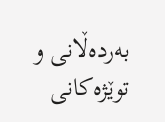به‌رده‌ڵانی و توێژه‌کانی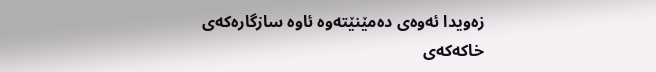زه‌ویدا ئه‌وه‌ی ده‌مێنێته‌وه‌ ئاوه‌ سازگاره‌که‌ی خاکه‌که‌ی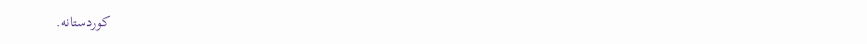کوردستانه‌.